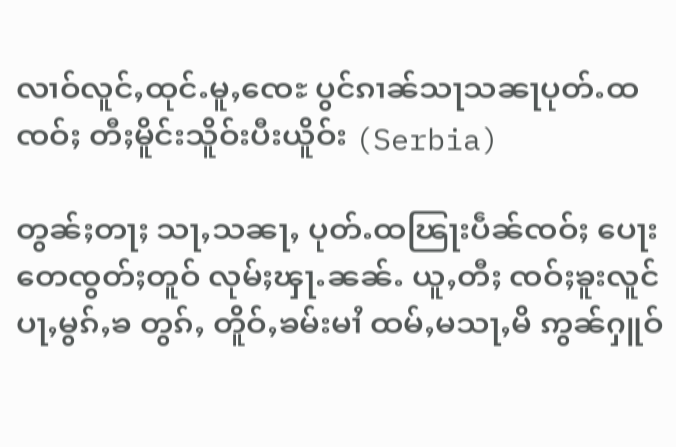လၢဝ်လူင်ႇထုင်ႉမူႇၸေႊ ပွင်ၵၢၼ်သႃသၼႃပုတ်ႉထၸဝ်ႈ တီႈမိူင်းသိူဝ်းပီးယိူဝ်း (Serbia)

တွၼ်ႈတႃႈ သႃႇသၼႃႇ ပုတ်ႉထၽြႃးပဵၼ်ၸဝ်ႈ ပေႃးတေၸွတ်ႈတူဝ် လုမ်ႈၾႃႉၼၼ်ႉ ယူႇတီႈ ၸဝ်ႈၶူးလူင် ပႃႇမွၵ်ႇၶ တွၵ်ႇ တိူဝ်ႇၶမ်းမၢႆ ထမ်ႇမသႃႇမိ ဢွၼ်ႁူဝ်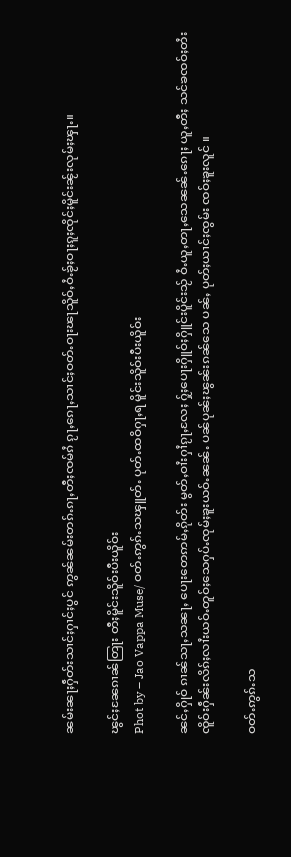ၼမ်းၼႃႈႁဵတ်းသၢင်ႈႁၢင်ႈပွင် ဢွၼ်ၼမ်းတၵ်ႉၵႃႇတီႈၸမ်ၵႆ ၵႂႃႇၵေႃႇသၢင်ႈဝတ်ႉဝႃးၽႃသိူဝ်ႇဝႆႉၶႂ်ႈဝႃႈၵူႈၸိုင်ႈမိူင်းၼႂ်းလုမ်ႈၾႃႉ။

ၽွင်ႈၼႄၵၢၼ်တြႃး တီႈမိူင်းသိူဝ်းပီးယိူဝ်း
Phot by – Jao Vappa Muse/ ဝတ်ႉဢွၵ်ႉသၾူတ်ႉ ပုတ်ႉထဝိႁႃႇရ မိူင်းသိူဝ်းပီးယိူဝ်း

ၼင်ႇႁိုဝ် ၵၢၼ်သႃႇသၼႃႇ ပေႃးတေဢမ်ႇၵိုတ်း မွတ်ႇဝၢႆးႁၢႆၵႂႃႇလႄႈ ႁႂ်ႈပေႃးႁိူဝ်ႈႁိူင်းပိူင်းသႂ် ဝႆႉယူႇတႃႇသေၼၼ်ႉၵေႃႈ ယူႇတီႈ သင်ၶၸဝ်ႈတႆး ၸိူဝ်းႁဵၼ်းလိၵ်ႈလၢႆးယဝ်ႉတူဝ်ႈသေႁပ်ႉၸုမ်ႈၶူးယဝ်ႉၼၼ်ႉ ပၼ်ပုၼ်ႈၽွၼ်းၵၼ်သေ ပၼ်ႇ ပုတ်ႈယၢင်ႈၸွမ်း ၸဝ်ႈၶူးလူင် ။

ဝတ်ႉဢွၵ်ႉသ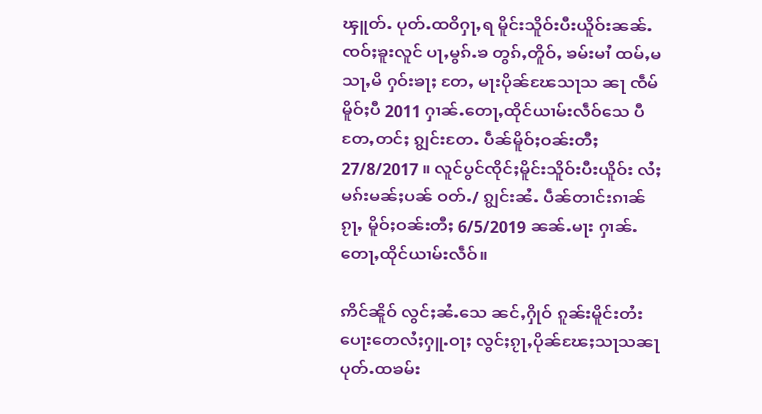ၾူတ်ႉ ပုတ်ႉထဝိႁႃႇရ မိူင်းသိူဝ်းပီးယိူဝ်းၼၼ်ႉ ၸဝ်ႈၶူးလူင် ပႃႇမွၵ်ႉၶ တွၵ်ႇတိူဝ်ႇ ၶမ်းမၢႆ ထမ်ႇမသႃႇမိ ႁဝ်းၶႃႈ တႄႇ မႃးပိုၼ်ၽႄသႃသ ၼႃ ၸဵမ်မိူဝ်ႈပီ 2011 ႁၢၼ်ႉတေႃႇထိုင်ယၢမ်းလဵဝ်သေ ပီတႄႇတင်ႈ ၵျွင်းတႄႉ ပဵၼ်မိူဝ်ႈဝၼ်းတီႈ 27/8/2017 ။ လူင်ပွင်ၸိုင်ႈမိူင်းသိူဝ်းပီးယိူဝ်း လႆႈမၵ်းမၼ်ႈပၼ် ဝတ်ႉ/ ၵျွင်းၼႆႉ ပဵၼ်တၢင်းၵၢၼ်ၵႂႃႇ မိူဝ်ႈဝၼ်းတီႈ 6/5/2019 ၼၼ်ႉမႃး ႁၢၼ်ႉတေႃႇထိုင်ယၢမ်းလဵဝ်။

ဢိင်ၼိူဝ် လွင်ႈၼႆႉသေ ၼင်ႇႁိုဝ် ၵူၼ်းမိူင်းတႆး ပေႃးတေလႆႈႁူႉဝႃႈ လွင်ႈၵႂႃႇပိုၼ်ၽႄႈသႃသၼႃ ပုတ်ႉထၶမ်း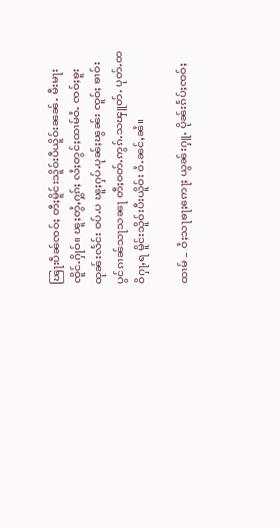ၽြႃးပဵၼ်ၸဝ်ႈ တီႈမိူင်းသိူဝ်းပီယိူဝ်းၼၼ်ႉ မီးမႃးၸိူင်ႉႁိုဝ်။ ၽူႈတွႆႇႁွၵ်ႈ လႆႈတွင်ႈထၢမ်ဝႆႉ ၸဝ်ႈၶူး ထုၼ်းလႅင်း ဝပ်ႉပ ၽူႈႁပ်ႉပုၼ်ႈၽွၼ်း ၸူဝ်ႈ ၶၢဝ်းပွင်ၵၢၼ်သႃသၼႃ တီႈဝတ်ႉဢွၵ်ႉသၾူတ်ႉ ပုတ်ႉထဝိႁႃႇရ မိူင်းသိူဝ်းပီးယိူဝ်း ဝႆႉၼင်ႇၼႆ။

ထၢမ် – ဝႆႈသႃၶႃႈဢေႃႈ ယွၼ်းႁူႉ ပိုၼ်းၵႅပ်ႈၸဝ်ႈ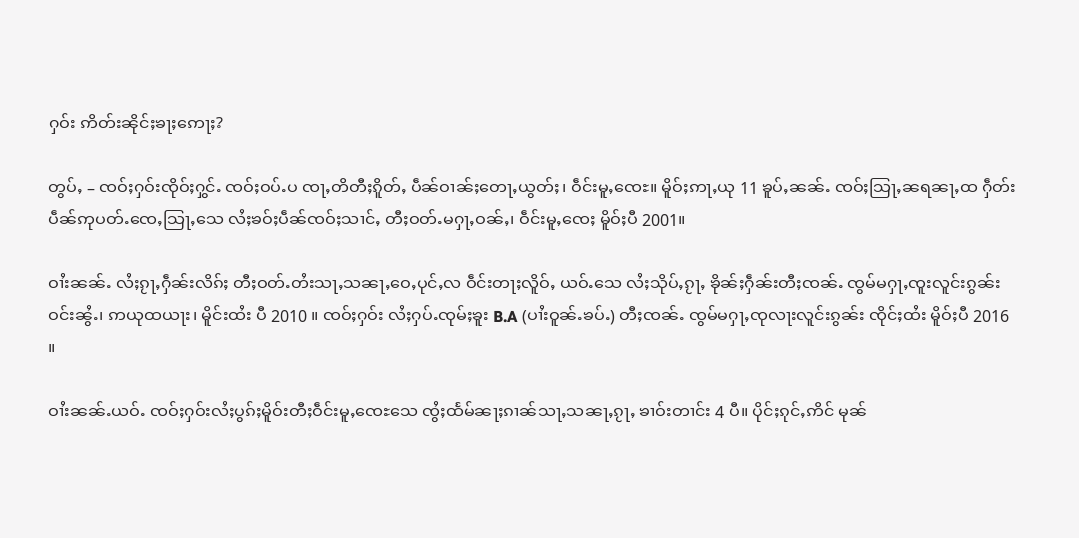ႁဝ်း ဢိတ်းၼိုင်ႈၶႃႈဢေႃႈ?

တွပ်ႇ – ၸဝ်ႈႁဝ်းၸိုဝ်ႈႁွင်ႉ ၸဝ်ႈဝပ်ႉပ ၸႃႇတိတီႈၵိူတ်ႇ ပဵၼ်ဝၢၼ်ႈတေႃႇယွတ်ႈ၊ ဝဵင်းမူႇၸေႊ။ မိူဝ်ႈဢႃႇယု 11 ၶူပ်ႇၼၼ်ႉ ၸဝ်ႈသြႃႇၼရၼႃႇထ ႁဵတ်းပဵၼ်ဢုပတ်ႉၸေႇသြႃႇသေ လႆႈၶဝ်ႈပဵၼ်ၸဝ်ႈသၢင်ႇ တီႈဝတ်ႉမႁႃႇဝၼ်ႇ၊ ဝဵင်းမူႇၸေႈ မိူဝ်ႈပီ 2001။

ဝၢႆးၼၼ်ႉ လႆႈၵႂႃႇႁဵၼ်းလိၵ်ႈ တီႈဝတ်ႉတႆးသႃႇသၼႃႇဝေႇပုင်ႇလ ဝဵင်းတႃႈလိူဝ်ႇ ယဝ်ႉသေ လႆႈသိုပ်ႇၵႂႃႇ ၶိုၼ်ႈႁဵၼ်းတီႈၸၼ်ႉ ၸွမ်မႁႃႇၸူးလူင်းၵွၼ်း ဝင်းၼွႆႉ၊ ဢယုထယႃး၊ မိူင်းထႆး ပီ 2010 ။ ၸဝ်ႈႁဝ်း လႆႈႁပ်ႉၸုမ်ႈၶူး B.A (ပၢႆးဝူၼ်ႉၶပ်ႉ) တီႈၸၼ်ႉ ၸွမ်မႁႃႇၸုလႃးလူင်းၵွၼ်း ၸိုင်ႈထႆး မိူဝ်ႈပီ 2016 ။

ဝၢႆးၼၼ်ႉယဝ်ႉ ၸဝ်ႈႁဝ်းလႆႈပွၵ်ႈမိူဝ်းတီႈဝဵင်းမူႇၸေႊသေ ၸွႆႈထႅမ်ၼႃႈၵၢၼ်သႃႇသၼႃႇၵႂႃႇ ၶၢဝ်းတၢင်း 4 ပီ။ ပိုင်ႈၵုင်ႇဢိင် မုၼ်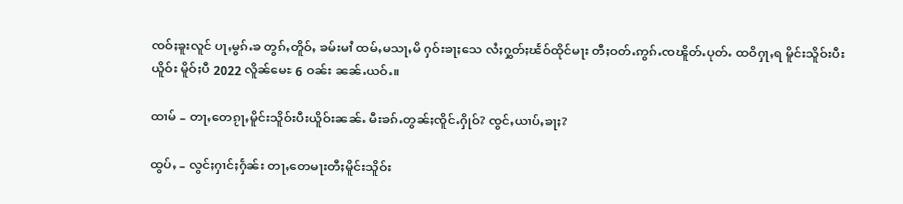ၸဝ်ႈၶူးလူင် ပႃႇမွၵ်ႉၶ တွၵ်ႇတိူဝ်ႇ ၶမ်းမၢႆ ထမ်ႇမသႃႇမိ ႁဝ်းၶႃႈသေ လႆႈႁွတ်ႈၽႅဝ်ထိုင်မႃး တီႈဝတ်ႉဢွၵ်ႉၸၽိူတ်ႉပုတ်ႉ ထဝိႁႃႇရ မိူင်းသိူဝ်းပီးယိူဝ်း မိူဝ်ႈပီ 2022 လိူၼ်မေႊ 6 ဝၼ်း ၼၼ်ႉယဝ်ႉ။

ထၢမ် – တႃႇတေၵႂႃႇမိူင်းသိူဝ်းပီးယိူဝ်းၼၼ်ႉ မီးၶၵ်ႉတွၼ်ႈၸိူင်ႉႁိုဝ်? ၸွင်ႇယၢပ်ႇၶႃႈ?

ထွပ်ႇ – လွင်ႈႁၢင်ႈႁႅၼ်း တႃႇတေမႃးတီႈမိူင်းသိူဝ်း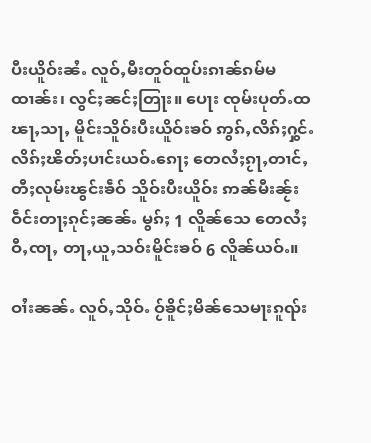ပီးယိူဝ်းၼႆႉ လူဝ်ႇမီးတူဝ်ထူပ်းၵၢၼ်ၵမ်မထၢၼ်း၊ လွင်ႈၼင်ႈတြႃး။ ပေႃး ၸုမ်းပုတ်ႉထၽႃႇသႃႇ မိူင်းသိူဝ်းပီးယိူဝ်းၶဝ် ဢွၵ်ႇလိၵ်ႈႁွင်ႉ လိၵ်ႈၽိတ်ႈပၢင်းယဝ်ႉၵေႃႈ တေလႆႈၵႂႃႇတၢင်ႇ တီႈလုမ်းၽွင်းၶဵဝ် သိူဝ်းပီးယိူဝ်း ဢၼ်မီးၼႂ်းဝဵင်းတႃႈၵုင်ႈၼၼ်ႉ မွၵ်ႈ 1 လိူၼ်သေ တေလႆႈဝီႇၸႃႇ တႃႇယူႇသဝ်းမိူင်းၶဝ် 6 လိူၼ်ယဝ်ႉ။

ဝၢႆးၼၼ်ႉ လူဝ်ႇသိုဝ်ႉ ဝႂ်ၶိူင်ႈမိၼ်သေမႃးၵူၺ်း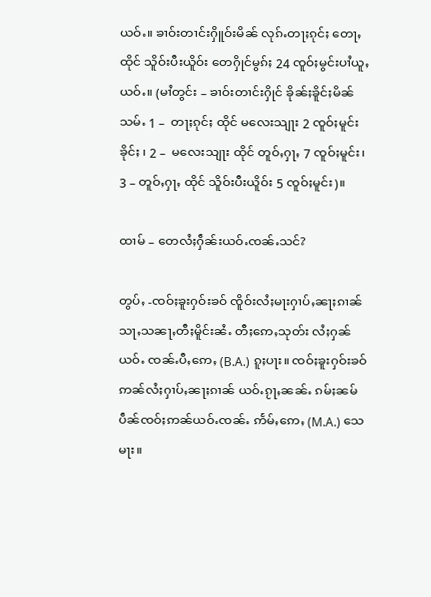ယဝ်ႉ။ ၶၢဝ်းတၢင်းႁိူဝ်းမိၼ် လုၵ်ႉတႃႈၵုင်ႈ တေႃႇထိုင် သိူဝ်းပီးယိူဝ်း တေႁိုင်မွၵ်ႈ 24 ၸူဝ်ႈမွင်းပၢႆယူႇယဝ်ႉ။ (မၢႆတွင်း – ၶၢဝ်းတၢင်းႁိုင် ၶိုၼ်ႈၶိူင်ႈမိၼ်သမ်ႉ 1 –  တႃႈၵုင်ႈ ထိုင် မလေးသျႃး 2 ၸူဝ်ႈမူင်းၶိုင်ႈ ၊ 2 –  မလေးသျႃး ထိုင် တူဝ်ႇႁႃႇ 7 ၸူဝ်ႈမူင်း၊ 3 – တူဝ်ႇႁႃႇ ထိုင် သိူဝ်းပီးယိူဝ်း 5 ၸူဝ်ႈမူင်း)။

ထၢမ် – တေလႆႈႁဵၼ်းယဝ်ႉၸၼ်ႉသင်?

တွပ်ႇ -ၸဝ်ႈၶူးႁဝ်းၶဝ် ၸိူဝ်းလႆႈမႃးႁၢပ်ႇၼႃႈၵၢၼ်သႃႇသၼႃႇတီႈမိူင်းၼႆႉ တီႈဢေႇသုတ်း လႆႈႁၼ်ယဝ်ႉ ၸၼ်ႉပီႇဢေႇ (B.A.) ၵူႈပႃး။ ၸဝ်ႈၶူးႁဝ်းၶဝ် ဢၼ်လႆႈႁၢပ်ႇၼႃႈၵၢၼ် ယဝ်ႉၵႂႃႇၼၼ်ႉ ၵမ်ႈၼမ် ပဵၼ်ၸဝ်ႈဢၼ်ယဝ်ႉၸၼ်ႉ ဢႅမ်ႇဢေႇ (M.A.) သေမႃး။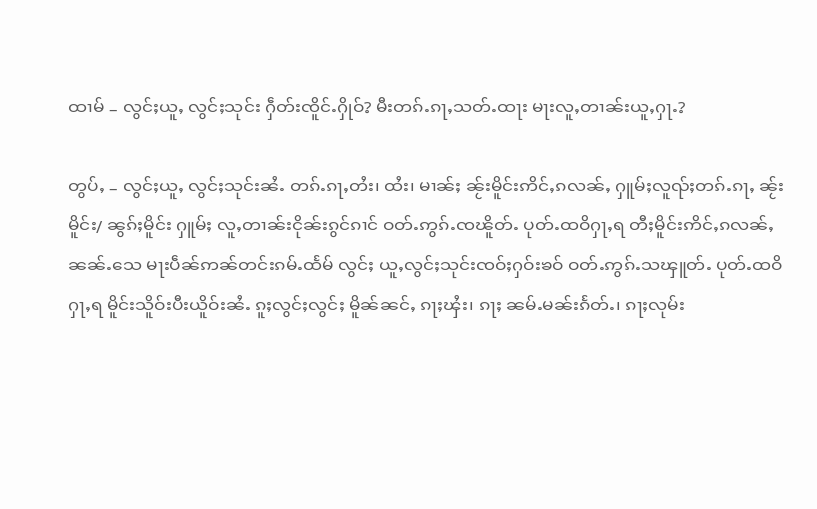ထၢမ် – လွင်ႈယူႇ လွင်ႈသုင်း ႁဵတ်းၸိူင်ႉႁိုဝ်? မီးတၵ်ႉၵႃႇသတ်ႉထႃး မႃးလူႇတၢၼ်းယူႇႁႃႉ?

တွပ်ႇ – လွင်ႈယူႇ လွင်ႈသုင်းၼႆႉ တၵ်ႉၵႃႇတႆး၊ ထႆး၊ မၢၼ်ႈ ၼႂ်းမိူင်းဢိင်ႇၵလၼ်ႇ ႁူမ်ႈလူၺ်ႈတၵ်ႉၵႃႇ ၼႂ်းမိူင်း/ ၼွၵ်ႈမိူင်း ႁူမ်ႈ လူႇတၢၼ်းငိုၼ်းၵွင်ၵၢင် ဝတ်ႉဢွၵ်ႉၸၽိူတ်ႉ ပုတ်ႉထဝိႁႃႇရ တီႈမိူင်းဢိင်ႇၵလၼ်ႇၼၼ်ႉသေ မႃးပဵၼ်ဢၼ်တင်းၵမ်ႉထႅမ် လွင်ႈ ယူႇလွင်ႈသုင်းၸဝ်ႈႁဝ်းၶဝ် ဝတ်ႉဢွၵ်ႉသၾူတ်ႉ ပုတ်ႉထဝိႁႃႇရ မိူင်းသိူဝ်းပီးယိူဝ်းၼႆႉ ၵူႈလွင်ႈလွင်ႈ မိူၼ်ၼင်ႇ ၵႃႈၾႆး၊ ၵႃႈ ၼမ်ႉမၼ်းၵႅတ်ႉ၊ ၵႃႈလုမ်း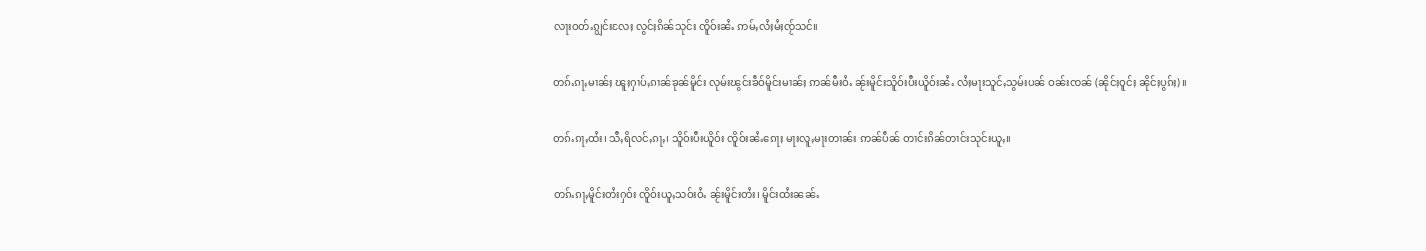လႃးဝတ်ႉၵျွင်းလႄႈ လွင်ႈၵိၼ်သုင်း ၸိူဝ်းၼႆႉ ဢမ်ႇလႆႈမႆႈၸႂ်သင်။

တၵ်ႉၵႃႇမၢၼ်ႈ ၽူႈႁၢပ်ႇၵၢၼ်ၶုၼ်မိူင်း လုမ်းၽွင်းၶဵဝ်မိူင်းမၢၼ်ႈ ဢၼ်မီးဝႆႉ ၼႂ်းမိူင်းသိူဝ်းပီးယိူဝ်းၼႆႉ လႆႈမႃးသူင်ႇသွမ်းပၼ် ဝၼ်းၸၼ် (ၼိုင်ႈဝူင်ႈ ၼိုင်ႈပွၵ်ႈ)။

တၵ်ႉၵႃႇထႆး၊ သီႇရိလင်ႇၵႃႇ၊ သိူဝ်းပီးယိူဝ်း ၸိူဝ်းၼႆႉၵေႃႈ မႃးလူႇမႃးတၢၼ်း ဢၼ်ပဵၼ် တၢင်းၵိၼ်တၢင်းသုင်းယူႇ။

တၵ်ႉၵႃႇမိူင်းတႆးႁဝ်း ၸိူဝ်းယူႇသဝ်းဝႆႉ ၼႂ်းမိူင်းတႆး၊ မိူင်းထႆးၼၼ်ႉ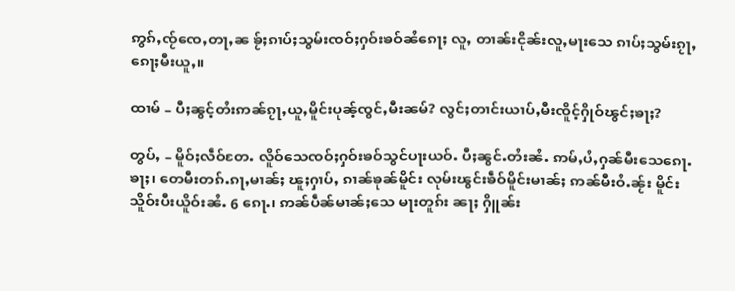ဢွၵ်ႇၸႂ်ၸေႇတႃႇၼ ၶႂ်ႈၵၢပ်ႈသွမ်းၸဝ်ႈႁဝ်းၶဝ်ၼႆၵေႃႈ လူႇ တၢၼ်းငိုၼ်းလူႇမႃးသေ ၵၢပ်ႈသွမ်းၵႂႃႇၵေႃႈမီးယူႇ။

ထၢမ် – ပီႈၼွင့်တႆးဢၼ်ၵႂႃႇယူႇမိူင်းပုၼ့်ၸွင်ႇမီးၼမ်? လွင်ႈတၢင်းယၢပ်ႇမီးၸိူင့်ႁိုဝ်ၽွင်ႈၶႃႈ?

တွပ်ႇ – မိူဝ်ႈလဵဝ်တႄႉ လိူဝ်သေၸဝ်ႈႁဝ်းၶဝ်သွင်ပႃးယဝ်ႉ ပီႈၼွင်ႉတႆးၼႆႉ ဢမ်ႇပႆႇႁၼ်မီးသေၵေႃႉၶႃႈ၊ တေမီးတၵ်ႉၵႃႇမၢၼ်ႈ ၽူႈႁၢပ်ႇ ၵၢၼ်ၶုၼ်မိူင်း လုမ်းၽွင်းၶဵဝ်မိူင်းမၢၼ်ႈ ဢၼ်မီးဝႆႉၼႂ်း မိူင်းသိူဝ်းပီးယိူဝ်းၼႆႉ 6 ၵေႃႉ၊ ဢၼ်ပဵၼ်မၢၼ်ႈသေ မႃးတူၵ်း ၼႃႈ ႁိူၼ်း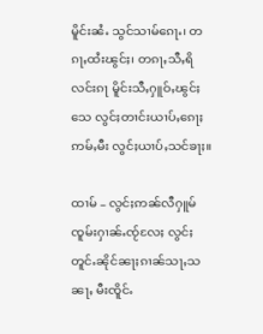မိူင်းၼႆႉ သွင်သၢမ်ၵေႃႉ၊ တၵႃႇထႆးၽွင်ႈ၊ တၵႃႇသီႇရိလင်းၵႃ မိူင်းသီႇႁူဝ်ႇၽွင်ႈသေ လွင်ႈတၢင်းယၢပ်ႇၵေႃႈ ဢမ်ႇမီး လွင်ႈယၢပ်ႇသင်ၶႃႈ။

ထၢမ် – လွင်ႈဢၼ်လီႁူမ်ၸူမ်းႁၢၼ်ႉၸႂ်လႄႈ လွင်ႈတူင်ႉၼိုင်ၼႃႈၵၢၼ်သႃႇသၼႃႇ မီးၸိူင်ႉ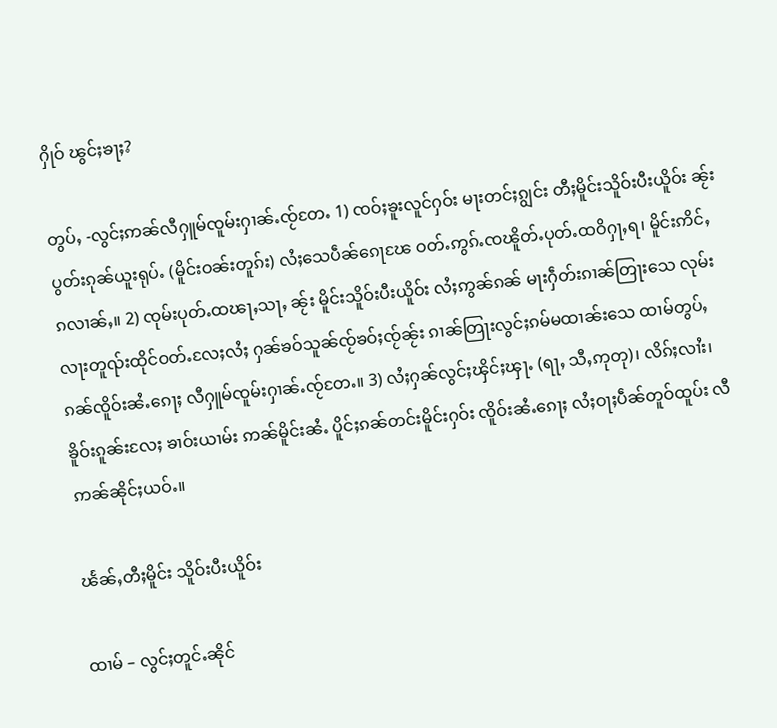ႁိုဝ် ၽွင်ႈၶႃႈ?

တွပ်ႇ -လွင်ႈဢၼ်လီႁူမ်ၸူမ်းႁၢၼ်ႉၸႂ်တႄႉ 1) ၸဝ်ႈၶူးလူင်ႁဝ်း မႃးတင်ႈၵျွင်း တီႈမိူင်းသိူဝ်းပီးယိူဝ်း ၼႂ်းပွတ်းၵုၼ်ယူးရုပ်ႉ (မိူင်းဝၼ်းတူၵ်း) လႆႈသေပဵၼ်ၵေႃၽႄ ဝတ်ႉဢွၵ်ႉၸၽိူတ်ႉပုတ်ႉထဝိႁႃႇရ၊ မိူင်းဢိင်ႇ ၵလၢၼ်ႇ။ 2) ၸုမ်းပုတ်ႉထၽႃႇသႃႇ ၼႂ်း မိူင်းသိူဝ်းပီးယိူဝ်း လႆႈဢွၼ်ၵၼ် မႃးႁဵတ်းၵၢၼ်တြႃးသေ လုမ်းလႃးတူၺ်းထိုင်ဝတ်ႉလႄႈလႆႈ ႁၼ်ၶဝ်သူၼ်ၸႂ်ၶဝ်ႈၸႂ်ၼႂ်း ၵၢၼ်တြႃးလွင်ႈၵမ်မထၢၼ်းသေ ထၢမ်တွပ်ႇၵၼ်ၸိူဝ်းၼႆႉၵေႃႈ လီႁူမ်ၸူမ်းႁၢၼ်ႉၸႂ်တႄႉ။ 3) လႆႈႁၼ်လွင်ႈၾိင်ႈၾႃႉ (ရႃႇ သီႇဢုတု)၊ လိၵ်ႈလၢႆး၊ ၶိူဝ်းၵူၼ်းလႄႈ ၶၢဝ်းယၢမ်း ဢၼ်မိူင်းၼႆႉ ပိူင်ႈၵၼ်တင်းမိူင်းႁဝ်း ၸိူဝ်းၼႆႉၵေႃႈ လႆႈဝႃႈပဵၼ်တူဝ်ထူပ်း လီ ဢၼ်ၼိုင်ႈယဝ်ႉ။

ၽႅၼ်ႇတီႈမိူင်း သိူဝ်းပီးယိူဝ်း

ထၢမ် – လွင်ႈတူင်ႉၼိုင်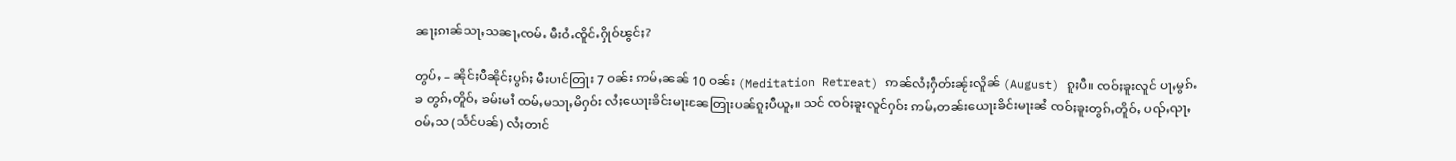ၼႃႈၵၢၼ်သႃႇသၼႃႇၸမ်ႉ မီးဝႆႉၸိူင်ႉႁိုဝ်ၽွင်ႈ?

တွပ်ႇ – ၼိုင်ႈပီၼိုင်ႈပွၵ်ႈ မီးပၢင်တြႃး 7 ဝၼ်း ဢမ်ႇၼၼ် 10 ဝၼ်း (Meditation Retreat) ဢၼ်လႆႈႁဵတ်းၼႂ်းလိူၼ် (August) ၵူႈပီ။ ၸဝ်ႈၶူးလူင် ပႃႇမွၵ်ႉၶ တွၵ်ႇတိူဝ်ႇ ၶမ်းမၢႆ ထမ်ႇမသႃႇမိႁဝ်း လႆႈယေႃးၶိင်းမႃးၼႄတြႃးပၼ်ၵူႈပီယူႇ။ သင် ၸဝ်ႈၶူးလူင်ႁဝ်း ဢမ်ႇတၼ်းယေႃးၶိင်းမႃးၼႆ ၸဝ်ႈၶူးတွၵ်ႇတိူဝ်ႇ ပၺ်ႇၺႃႇဝမ်ႇသ (သႅင်ပၼ်) လႆႈတၢင်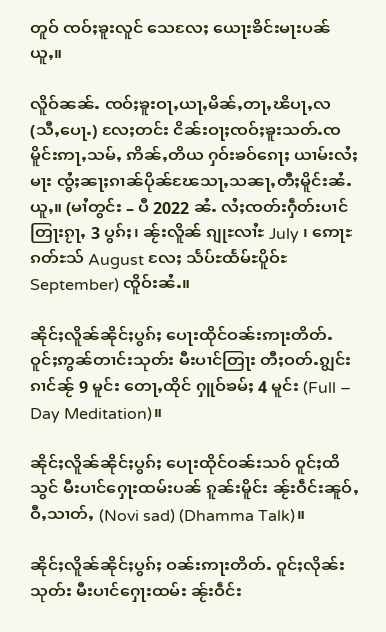တူဝ် ၸဝ်ႈၶူးလူင် သေလႄႈ ယေႃးၶိင်းမႃးပၼ်ယူႇ။

လိူဝ်ၼၼ်ႉ ၸဝ်ႈၶူးဝႃႇယႃႇမိၼ်ႇတႃႇၽိပႃႇလ (သီႇပေႃႉ) လႄႈတင်း ငိၼ်းဝႃႈၸဝ်ႈၶူးသတ်ႉၸ မိူင်းဢႃႇသမ်ႇ ဢိၼ်ႇတိယ ႁဝ်းၶဝ်ၵေႃႈ ယၢမ်းလႆႈမႃး ၸွႆႈၼႃႈၵၢၼ်ပိုၼ်ၽႄသႃႇသၼႃႇတီႈမိူင်းၼႆႉယူႇ။ (မၢႆတွင်း – ပီ 2022 ၼႆႉ လႆႈၸတ်းႁဵတ်းပၢင် တြႃးၵႂႃႇ 3 ပွၵ်ႈ၊ ၼႂ်းလိူၼ် ၵျုႊလၢႆႊ July ၊ ဢေႃႊၵတ်ႊသ် August လႄႈ သႅပ်ႊထႅမ်ႊပိူဝ်ႊ September) ၸိူဝ်းၼႆႉ။

ၼိုင်ႈလိူၼ်ၼိုင်ႈပွၵ်ႈ ပေႃးထိုင်ဝၼ်းဢႃးတိတ်ႉ ဝူင်ႈဢွၼ်တၢင်းသုတ်း မီးပၢင်တြႃး တီႈဝတ်ႉၵျွင်း ၵၢင်ၼႂ် 9 မူင်း တေႃႇထိုင် ႁူဝ်ၶမ်ႈ 4 မူင်း (Full – Day Meditation)။

ၼိုင်ႈလိူၼ်ၼိုင်ႈပွၵ်ႈ ပေႃးထိုင်ဝၼ်းသဝ် ဝူင်ႈထိသွင် မီးပၢင်ႁေႃးထမ်းပၼ် ၵူၼ်းမိူင်း ၼႂ်းဝဵင်းၼူဝ်ႇဝီႇသၢတ်ႇ (Novi sad) (Dhamma Talk)။

ၼိုင်ႈလိူၼ်ၼိုင်ႈပွၵ်ႈ ဝၼ်းဢႃးတိတ်ႉ ဝူင်ႈလိုၼ်းသုတ်း မီးပၢင်ႁေႃးထမ်း ၼႂ်းဝဵင်း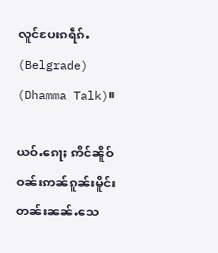လူင်ပႄးၵရဵၵ်ႉ (Belgrade) (Dhamma Talk)။

ယဝ်ႉၵေႃႈ ဢိင်ၼိူဝ် ဝၼ်းဢၼ်ၵူၼ်းမိူင်းတၼ်းၼၼ်ႉသေ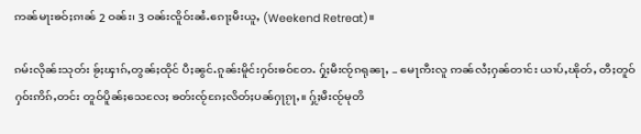ဢၼ်မႃးၶဝ်ႈၵၢၼ် 2 ဝၼ်း၊ 3 ဝၼ်းၸိူဝ်းၼႆႉၵေႃႈမီးယူႇ (Weekend Retreat)။

ၵမ်းလိုၼ်းသုတ်း ၶႂ်ႈၾၢၵ်ႇတွၼ်ႈထိုင် ပီႈၼွင်ႉၵူၼ်းမိူင်းႁဝ်းၶဝ်တႄႉ ႁႂ်ႈမီးၸႂ်ၵရုၼႃႇ – မေႃဢီးလူ ဢၼ်လႆႈႁၼ်တၢင်း ယၢပ်ႇၽိုတ်ႇ တီႈတူဝ်ႁဝ်းဢိၵ်ႇတင်း တူဝ်ပိူၼ်ႈသေလႄႈ ၶတ်းၸႂ်ၵႄႈလိတ်ႈပၼ်ႁႃၵႂႃႇ။ ႁႂ်ႈမီးၸႂ်မုတိ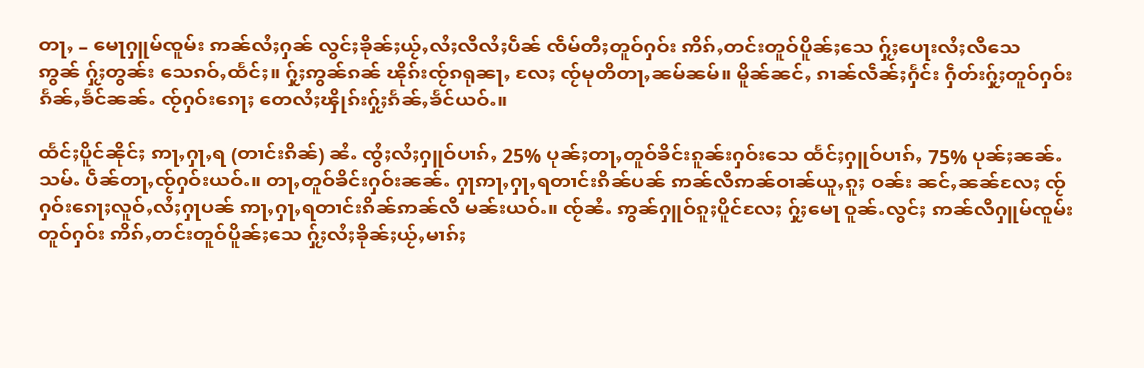တႃႇ – မေႃႁူမ်ၸူမ်း ဢၼ်လႆႈႁၼ် လွင်ႈၶိုၼ်ႈယႂ်ႇလႆႈလီလႆႈပဵၼ် ၸဵမ်တီႈတူဝ်ႁဝ်း ဢိၵ်ႇတင်းတူဝ်ပိူၼ်ႈသေ ႁႂ်ႈပေႃးလႆႈလီသေဢွၼ် ႁႂ်ႈတွၼ်း သေၵဝ်ႇထႅင်ႈ။ ႁႂ်ႈဢွၼ်ၵၼ် ၽိုၵ်းၸႂ်ၵရုၼႃႇ လႄႈ ၸႂ်မုတိတႃႇၼမ်ၼမ်။ မိူၼ်ၼင်ႇ ၵၢၼ်လဵၼ်ႈႁႅင်း ႁဵတ်းႁႂ်ႈတူဝ်ႁဝ်း ၵႅၼ်ႇၶႅင်ၼၼ်ႉ ၸႂ်ႁဝ်းၵေႃႈ တေလႆႈၾိုၵ်းႁႂ်ႈၵႅၼ်ႇၶႅင်ယဝ်ႉ။

ထႅင်ႈပိူင်ၼိုင်ႈ ဢႃႇႁႃႇရ (တၢင်းၵိၼ်) ၼႆႉ ၸွႆႈလႆႈႁူဝ်ပၢၵ်ႇ 25% ပုၼ်ႈတႃႇတူဝ်ၶိင်းၵူၼ်းႁဝ်းသေ ထႅင်ႈႁူဝ်ပၢၵ်ႇ 75% ပုၼ်ႈၼၼ်ႉသမ်ႉ ပဵၼ်တႃႇၸႂ်ႁဝ်းယဝ်ႉ။ တႃႇတူဝ်ၶိင်းႁဝ်းၼၼ်ႉ ႁႃဢႃႇႁႃႇရတၢင်းၵိၼ်ပၼ် ဢၼ်လီဢၼ်ဝၢၼ်ယူႇၵူႈ ဝၼ်း ၼင်ႇၼၼ်လႄႈ ၸႂ်ႁဝ်းၵေႃႈလူဝ်ႇလႆႈႁႃပၼ် ဢႃႇႁႃႇရတၢင်းၵိၼ်ဢၼ်လီ မၼ်းယဝ်ႉ။ ၸႂ်ၼႆႉ ဢွၼ်ႁူဝ်ၵူႈပိူင်လႄႈ ႁႂ်ႈမေႃ ဝူၼ်ႉလွင်ႈ ဢၼ်လီႁူမ်ၸူမ်းတူဝ်ႁဝ်း ဢိၵ်ႇတင်းတူဝ်ပိူၼ်ႈသေ ႁႂ်ႈလႆႈၶိုၼ်ႈယႂ်ႇမၢၵ်ႈ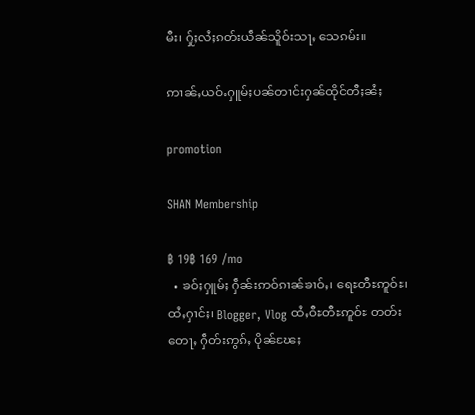မီး၊ ႁႂ်ႈလႆႈၵတ်းယဵၼ်သိူဝ်းသႃႇ သေၵမ်း။

ဢၢၼ်ႇယဝ်ႉႁူမ်ႈပၼ်တၢင်းႁၼ်ထိုင်တီႈၼႆႈ

promotion

SHAN Membership

฿ 19฿ 169 /mo
  • ၶဝ်ႈႁူမ်ႈ ႁဵၼ်းဢဝ်ၵၢၼ်ၶၢဝ်ႇ၊ ရေႊတီႊဢူဝ်ႊ၊ ထႆႇႁၢင်ႈ၊ Blogger, Vlog ထႆႇဝီႊတီႊဢူဝ်ႊ တတ်းတေႃႇ ႁဵတ်းဢွၵ်ႇ ပိုၼ်ၽႄႈ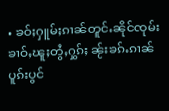• ၶဝ်ႈႁူမ်ႈၵၢၼ်တူင်ႉၼိုင်ၸုမ်းၶၢဝ်ႇၽူႈတွႆႇႁွၵ်ႈ ၼႂ်းၶၵ်ႉၵၢၼ်ပူၵ်းပွင်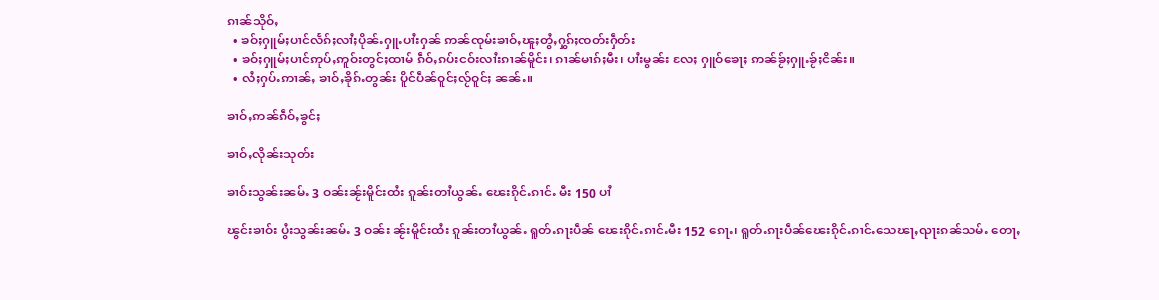ၵၢၼ်သိုဝ်ႇ
  • ၶဝ်ႈႁူမ်ႈပၢင်လႅၵ်ႈလၢႆႈပိုၼ်ႉႁူႉပၢႆးႁၼ် ဢၼ်ၸုမ်းၶၢဝ်ႇၽူႈတွႆႇႁွၵ်ႈၸတ်းႁဵတ်း
  • ၶဝ်ႈႁူမ်ႈပၢင်ဢုပ်ႇဢူဝ်းတွင်ႈထၢမ် ၵဵဝ်ႇၵပ်းငဝ်းလၢႆးၵၢၼ်မိူင်း၊ ၵၢၼ်မၢၵ်ႈမီး၊ ပၢႆးမွၼ်း လႄႈ ႁူဝ်ၶေႃႈ ဢၼ်ၶႂ်ႈႁူႉၶႂ်ႈငိၼ်း။
  • လႆႈႁပ်ႉဢၢၼ်ႇ ၶၢဝ်ႇၶိုၵ်ႉတွၼ်း ပိူင်ပဵၼ်ဝူင်ႈလႂ်ဝူင်ႈ ၼၼ်ႉ။

ၶၢဝ်ႇဢၼ်ၵဵဝ်ႇၶွင်ႈ

ၶၢဝ်ႇလိုၼ်းသုတ်း

ၶၢဝ်းသွၼ်းၼမ်ႉ 3 ဝၼ်းၼႂ်းမိူင်းထႆး ၵူၼ်းတၢႆယွၼ်ႉ ၽေးၵိုင်ႉၵၢင်ႉ မီး 150 ပၢႆ

ၽွင်းၶၢဝ်း ပွႆးသွၼ်းၼမ်ႉ 3 ဝၼ်း ၼႂ်းမိူင်းထႆး ၵူၼ်းတၢႆယွၼ်ႉ ရူတ်ႉၵႃးပဵၼ် ၽေးၵိုင်ႉၵၢင်ႉမီး 152 ၵေႃႉ၊ ရူတ်ႉၵႃးပဵၼ်ၽေးၵိုင်ႉၵၢင်ႉသေၽႃႇၺႃးၵၼ်သမ်ႉ တေႃႇ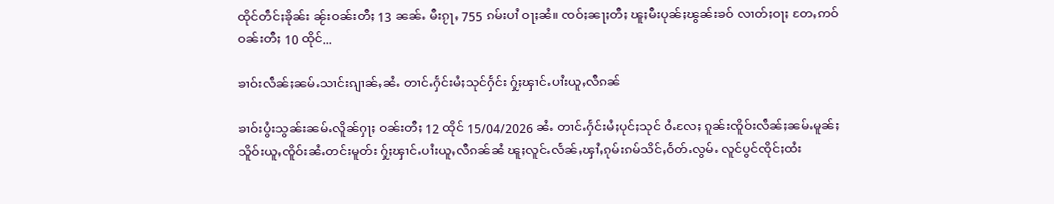ထိုင်တဵင်ႈၶိုၼ်း ၼႂ်းဝၼ်းတီႈ 13 ၼၼ်ႉ မီးၵႂႃႇ 755 ၵမ်းပၢႆ ဝႃႈၼႆ။ ၸဝ်ႈၼႃႈတီႈ ၽူႈမီးပုၼ်ႈၽွၼ်းၶဝ် လၢတ်ႈဝႃႈ တႄႇဢဝ်ဝၼ်းတီႈ 10 ထိုင်...

ၶၢဝ်းလဵၼ်ႈၼမ်ႉသၢင်းၵျၢၼ်ႇၼႆႉ တၢင်ႉႁႅင်းမႆႈသုင်ႁႅင်း ႁႂ်ႈၾၢင်ႉပၢႆးယူႇလီၵၼ်

ၶၢဝ်းပွႆးသွၼ်းၼမ်ႉလိူၼ်ႁႃႈ ဝၼ်းတီႈ 12 ထိုင် 15/04/2026 ၼႆႉ တၢင်ႉႁႅင်းမႆႈပုင်ႈသုင် ဝႆႉလႄႈ ၵူၼ်းၸိူဝ်းလဵၼ်ႈၼမ်ႉမူၼ်ႈသိူဝ်းယူႇၸိူဝ်းၼႆႉတင်းမူတ်း ႁႂ်ႈၾၢင်ႉပၢႆးယူႇလီၵၼ်ၼႆ ၽူႈလူင်ႉလႅၼ်ႇၾၢႆႇၵုမ်းၵမ်သိင်ႇဝႅတ်ႉလွမ်ႉ လူင်ပွင်ၸိုင်ႈထႆး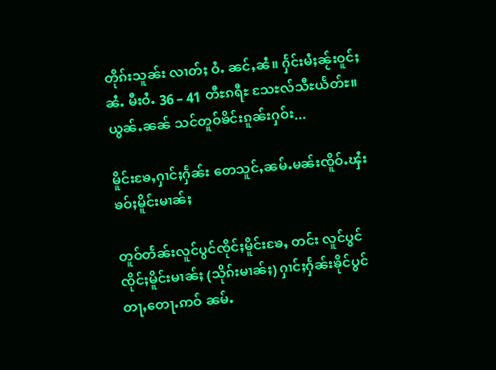တိုၵ်းသူၼ်း လၢတ်ႈ ဝႆႉ ၼင်ႇၼႆ။ ႁႅင်းမႆႈၼႂ်းဝူင်ႈၼႆႉ မီးဝႆႉ 36 – 41 တီႊၵရီႊ သႄႊလ်သီႊယႅတ်ႊ။ ယွၼ်ႉၼၼ် သင်တူဝ်ၶိင်းၵူၼ်းႁဝ်း...

မိူင်းၶႄႇႁၢင်ႈႁႅၼ်း တေသူင်ႇၼမ်ႉမၼ်းၸိူဝ်ႉၾႆး ၶဝ်ႈမိူင်းမၢၼ်ႈ

တူဝ်တႅၼ်းလူင်ပွင်ၸိုင်ႈမိူင်းၶႄႇ တင်း လူင်ပွင်ၸိုင်ႈမိူင်းမၢၼ်ႈ (သိုၵ်းမၢၼ်ႈ) ႁၢင်ႈႁႅၼ်းၶိုင်ပွင် တႃႇတေႃႉဢဝ် ၼမ်ႉ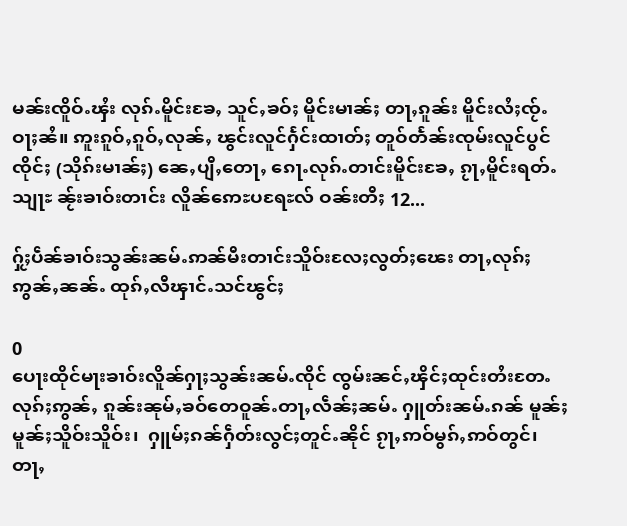မၼ်းၸိူဝ်ႉၾႆး လုၵ်ႉမိူင်းၶႄႇ သူင်ႇၶဝ်ႈ မိူင်းမၢၼ်ႈ တႃႇၵူၼ်း မိူင်းလႆႈၸႂ်ႉ ဝႃႈၼႆ။ ဢူးၵူဝ်ႇၵူဝ်ႇလုၼ်ႇ ၽွင်းလူင်ႁႅင်းထၢတ်ႈ တူဝ်တႅၼ်းၸုမ်းလူင်ပွင်ၸိုင်ႈ (သိုၵ်းမၢၼ်ႈ) ၼေႇပျီႇတေႃႇ ၵေႃႉလုၵ်ႉတၢင်းမိူင်းၶႄႇ ၵႂႃႇမိူင်းရတ်ႉသျႃႊ ၼႂ်းၶၢဝ်းတၢင်း လိူၼ်ဢေႊပရႄႊလ် ဝၼ်းတီႈ 12...

ႁႂ်ႈပဵၼ်ၶၢဝ်းသွၼ်းၼမ်ႉဢၼ်မီးတၢင်းသိူဝ်းလႄႈလွတ်ႈၽေး တႃႇလုၵ်ႈဢွၼ်ႇၼၼ်ႉ ထုၵ်ႇလီၾၢင်ႉသင်ၽွင်ႈ

0
ပေႃးထိုင်မႃးၶၢဝ်းလိူၼ်ႁႃႈသွၼ်းၼမ်ႉၸိုင် ၸွမ်းၼင်ႇၾိင်ႈထုင်းတႆးတႄႉ  လုၵ်ႈဢွၼ်ႇ ၵူၼ်းၼုမ်ႇၶဝ်တေဝူၼ်ႉတႃႇလဵၼ်ႈၼမ်ႉ ႁူတ်းၼမ်ႉၵၼ် မူၼ်ႈမူၼ်ႈသိူဝ်းသိူဝ်း၊  ႁူမ်ႈၵၼ်ႁဵတ်းလွင်ႈတူင်ႉၼိုင် ၵႂႃႇဢဝ်မွၵ်ႇဢဝ်တွင်၊ တႃႇ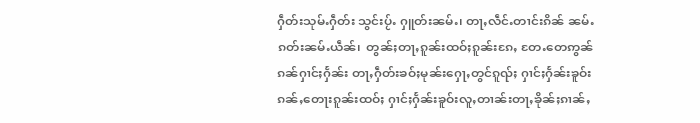ႁဵတ်းသုမ်ႉႁဵတ်း သွင်းပႂ်ႉ ႁူတ်းၼမ်ႉ၊ တႃႇလဵင်ႉတၢင်းၵိၼ် ၼမ်ႉၵတ်းၼမ်ႉယဵၼ်၊  တွၼ်ႈတႃႇၵူၼ်းထဝ်ႈၵူၼ်းၵႄႇ တႄႉတေဢွၼ်ၵၼ်ႁၢင်ႈႁႅၼ်း တႃႇႁဵတ်းၶဝ်ႈမုၼ်းႁေႃႇတွင်ၵူၺ်ႈ ႁၢင်ႈႁႅၼ်းၶူဝ်းၵၼ်ႇတေႃးၵူၼ်းထဝ်ႈ ႁၢင်ႈႁႅၼ်းၶူဝ်းလူႇတၢၼ်းတႃႇၶိုၼ်ႈၵၢၼ်ႇ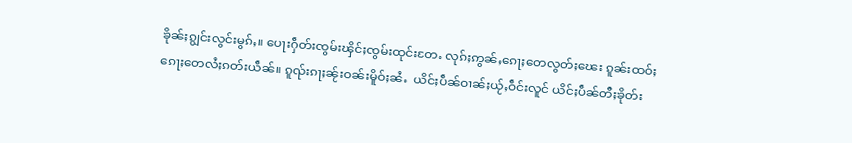ၶိုၼ်ႈၵျွင်းလွင်းမွၵ်ႇ။ ပေႃးႁဵတ်းၸွမ်းၾိင်ႈၸွမ်းထုင်းတႄႉ လုၵ်ႈဢွၼ်ႇၵေႃႈတေလွတ်ႈၽေး ၵူၼ်းထဝ်ႈၵေႃႈတေလႆႈၵတ်းယဵၼ်။ ၵူၺ်းၵႃႈၼႂ်းဝၼ်းမိူဝ်ႈၼႆႉ  ယိင်ႈပဵၼ်ဝၢၼ်ႈယႂ်ႇဝဵင်းလူင် ယိင်ႈပဵၼ်တီႈၶိုတ်း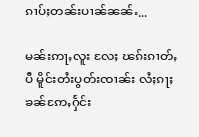ၵၢပ်ႈတၼ်းပၢၼ်ၼၼ်ႉ...

မၼ်းဢႃႇလူး လႄႈ ၽၵ်းၵၢတ်ႇပီ မိူင်းတႆးပွတ်းၸၢၼ်း လႆႈၵႃႈၶၼ်ဢႄႇႁႅင်း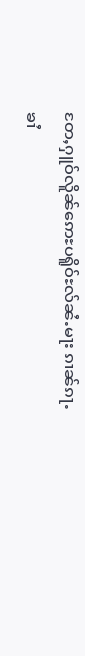တႄႇႁူဝ်လိူၼ်ဢေႊပရိူဝ်ႊလ်ၼႆႉမႃး ၵၢၼ်ၵႃႉၶၢႆ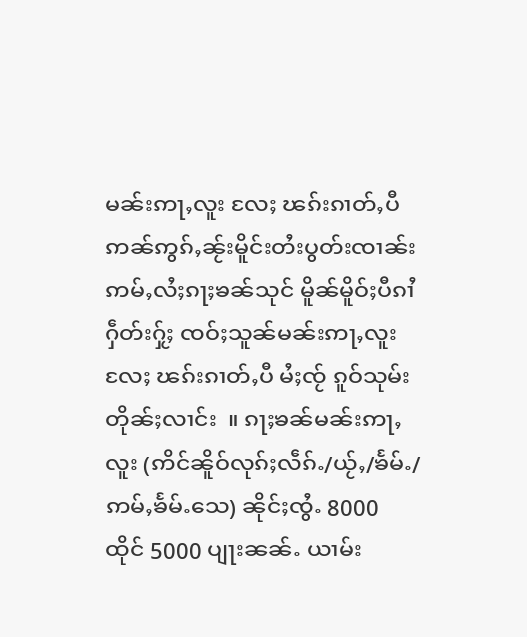မၼ်းဢႃႇလူး လႄႈ ၽၵ်းၵၢတ်ႇပီ ဢၼ်ဢွၵ်ႇၼႂ်းမိူင်းတႆးပွတ်းၸၢၼ်း ဢမ်ႇလႆႈၵႃႈၶၼ်သုင် မိူၼ်မိူဝ်ႈပီၵၢႆ ႁဵတ်းႁႂ်ႈ ၸဝ်ႈသူၼ်မၼ်းဢႃႇလူး လႄႈ ၽၵ်းၵၢတ်ႇပီ မႆႈၸႂ် ၵူဝ်သုမ်းတိုၼ်ႈလၢင်း  ။ ၵႃႈၶၼ်မၼ်းဢႃႇလူး (ဢိင်ၼိူဝ်လုၵ်ႈလဵၵ်ႉ/ယႂ်ႇ/ၶႅမ်ႉ/ဢမ်ႇၶႅမ်ႉသေ) ၼိုင်ႈၸွႆႉ 8000 ထိုင် 5000 ပျႃးၼၼ်ႉ ယၢမ်း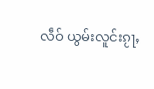လဵဝ် ယွမ်းလူင်းၵႂႃႇ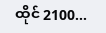ထိုင် 2100...